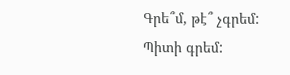Գրե՞մ, թէ՞ չգրեմ:
Պիտի գրեմ: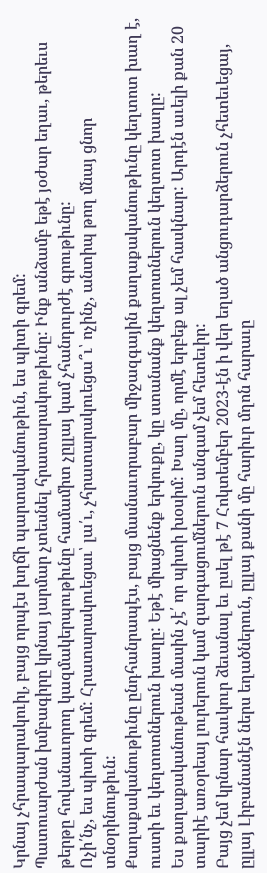Կրնայ չհրապարակուիլ, բայց որպէս խղճի պարտականութիւն, ես պիտի գրեմ:
Պատուարժան խմբագիրը կրնայ յարմար չտեսնել հրատարակութիւնը: Ինք անձամբ եթէ յօժար եղաւ, թերեւս թերթը հովանաւորող կազմակերպութիւնը համամիտ չըլլայ կամ չհանդուրժէ գրութիւնը:
Ոչի՛նչ, ես պիտի գրեմ: Հրատարակուեցաւ՝ լա՛ւ, չհրատարակուեցա՞ւ՝ ոչինչ, անտիպ թող մնայ ցնոր տնօրինութիւն:
Քաղաքականութիւնը ընդհանրապէս, բայց մասնաւորաբար միջազգային քաղաքականութիւնը կեղտոտ խաղ է, ուստի եւ կեղտոտներուն խաղը: Եթէ միացնենք երկուքը, կը ստանանք կեղտոտներուն կեղտոտ խաղը:
Ես քաղաքականութեան մասին չէ՛ որ պիտի խօսիմ: Խաղ մը, որմէ երբեք ալ չեմ հասկնար: Արդէն աւելի քան 20 տարիէ առօրեայ լուրերուն կամ զարգացումներուն անգամ չեմ հետեւիր:
Բայց չեմ կրնար հաւկուր ձեւանալ եւ ըսել թէ 7 Հոկտեմբեր 2023-էն ի վեր եղած անցուդարձերուն չհետեւեցայ, ըլլայ Լիբանանէն ներս եղածներուն, ըլլայ քանի մը հարիւր մղոն հարաւը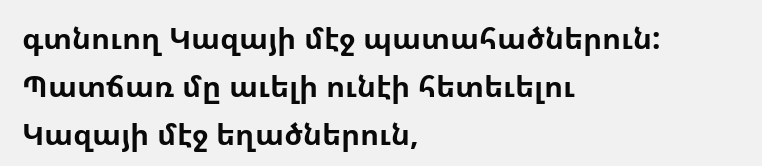գտնուող Կազայի մէջ պատահածներուն:
Պատճառ մը աւելի ունէի հետեւելու Կազայի մէջ եղածներուն,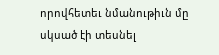որովհետեւ նմանութիւն մը սկսած էի տեսնել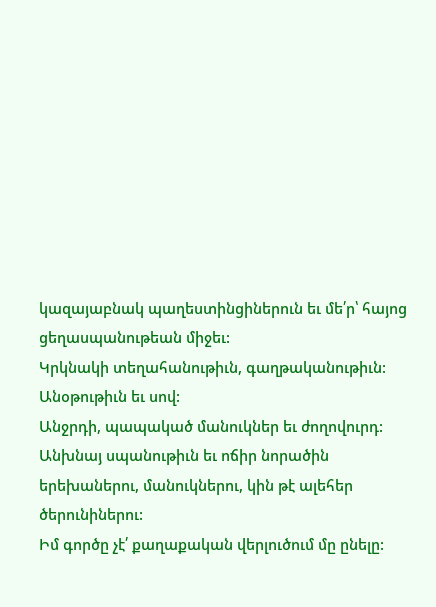կազայաբնակ պաղեստինցիներուն եւ մե՛ր՝ հայոց ցեղասպանութեան միջեւ:
Կրկնակի տեղահանութիւն, գաղթականութիւն:
Անօթութիւն եւ սով:
Անջրդի, պապակած մանուկներ եւ ժողովուրդ:
Անխնայ սպանութիւն եւ ոճիր նորածին երեխաներու, մանուկներու, կին թէ ալեհեր ծերունիներու:
Իմ գործը չէ՛ քաղաքական վերլուծում մը ընելը: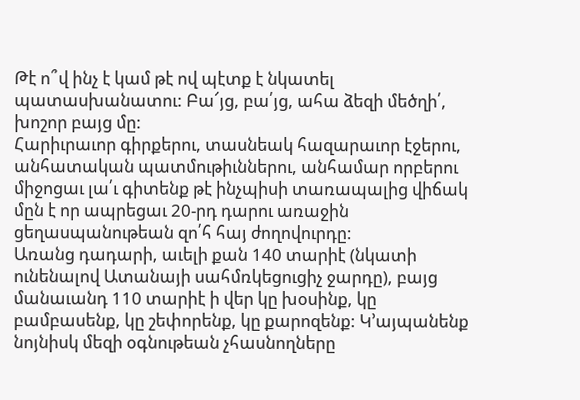Թէ ո՞վ ինչ է կամ թէ ով պէտք է նկատել պատասխանատու: Բա՜յց, բա՛յց, ահա ձեզի մեծղի՛, խոշոր բայց մը:
Հարիւրաւոր գիրքերու, տասնեակ հազարաւոր էջերու, անհատական պատմութիւններու, անհամար որբերու միջոցաւ լա՛ւ գիտենք թէ ինչպիսի տառապալից վիճակ մըն է որ ապրեցաւ 20-րդ դարու առաջին ցեղասպանութեան զո՛հ հայ ժողովուրդը:
Առանց դադարի, աւելի քան 140 տարիէ (նկատի ունենալով Ատանայի սահմռկեցուցիչ ջարդը), բայց մանաւանդ 110 տարիէ ի վեր կը խօսինք, կը բամբասենք, կը շեփորենք, կը քարոզենք: Կ’այպանենք նոյնիսկ մեզի օգնութեան չհասնողները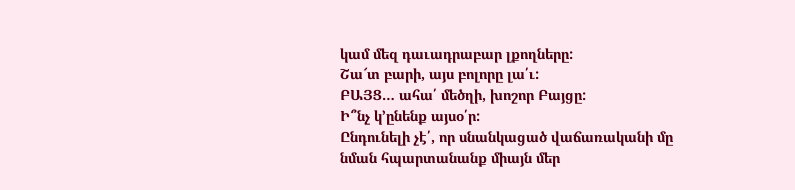կամ մեզ դաւադրաբար լքողները:
Շա՜տ բարի, այս բոլորը լա՛ւ:
ԲԱՅՑ… ահա՛ մեծղի, խոշոր Բայցը:
Ի՞նչ կ’ընենք այսօ՛ր:
Ընդունելի չէ՛, որ սնանկացած վաճառականի մը նման հպարտանանք միայն մեր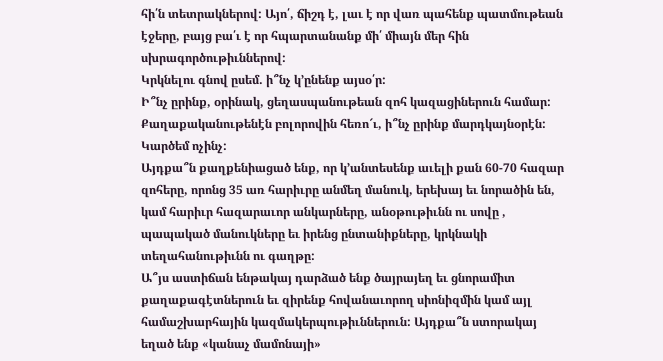հի՛ն տետրակներով: Այո՛, ճիշդ է, լաւ է որ վառ պահենք պատմութեան էջերը, բայց բա՛ւ է որ հպարտանանք մի՛ միայն մեր հին սխրագործութիւններով:
Կրկնելու գնով ըսեմ. ի՞նչ կ’ընենք այսօ՛ր:
Ի՞նչ ըրինք, օրինակ, ցեղասպանութեան զոհ կազացիներուն համար: Քաղաքականութենէն բոլորովին հեռո՜ւ, ի՞նչ ըրինք մարդկայնօրէն:
Կարծեմ ոչինչ:
Այդքա՞ն քաղքենիացած ենք, որ կ’անտեսենք աւելի քան 60-70 հազար զոհերը, որոնց 35 առ հարիւրը անմեղ մանուկ, երեխայ եւ նորածին են, կամ հարիւր հազարաւոր անկարները, անօթութիւնն ու սովը , պապակած մանուկները եւ իրենց ընտանիքները, կրկնակի տեղահանութիւնն ու գաղթը:
Ա՞յս աստիճան ենթակայ դարձած ենք ծայրայեղ եւ ցնորամիտ քաղաքագէտներուն եւ զիրենք հովանաւորող սիոնիզմին կամ այլ համաշխարհային կազմակերպութիւններուն: Այդքա՞ն ստորակայ եղած ենք «կանաչ մամոնայի»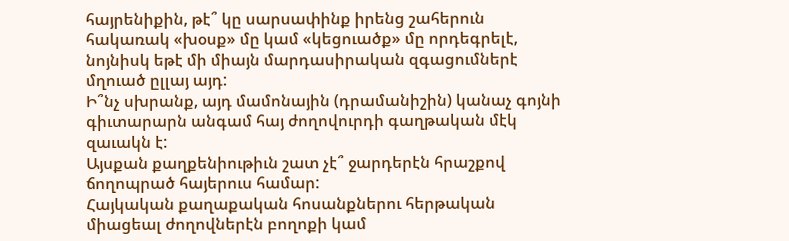հայրենիքին, թէ՞ կը սարսափինք իրենց շահերուն հակառակ «խօսք» մը կամ «կեցուածք» մը որդեգրելէ, նոյնիսկ եթէ մի միայն մարդասիրական զգացումներէ մղուած ըլլայ այդ:
Ի՞նչ սխրանք, այդ մամոնային (դրամանիշին) կանաչ գոյնի գիւտարարն անգամ հայ ժողովուրդի գաղթական մէկ զաւակն է:
Այսքան քաղքենիութիւն շատ չէ՞ ջարդերէն հրաշքով ճողոպրած հայերուս համար:
Հայկական քաղաքական հոսանքներու հերթական միացեալ ժողովներէն բողոքի կամ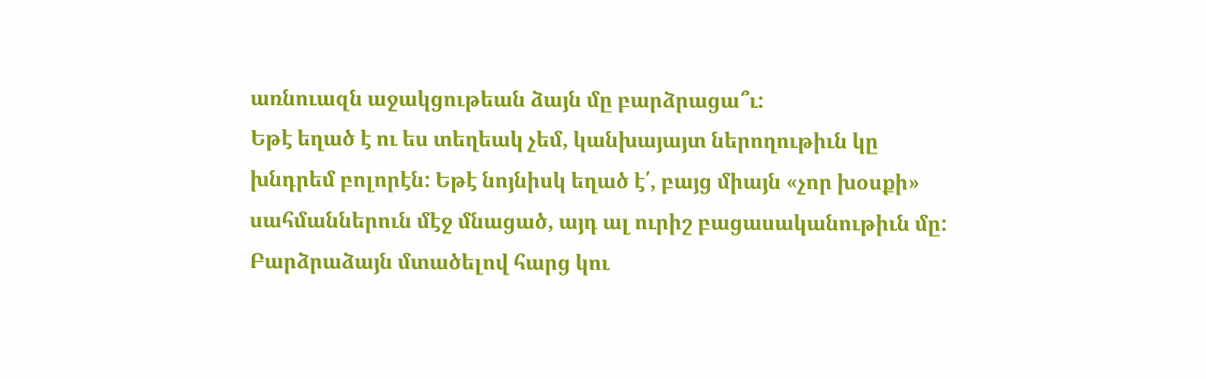առնուազն աջակցութեան ձայն մը բարձրացա՞ւ:
Եթէ եղած է ու ես տեղեակ չեմ, կանխայայտ ներողութիւն կը խնդրեմ բոլորէն: Եթէ նոյնիսկ եղած է՛, բայց միայն «չոր խօսքի» սահմաններուն մէջ մնացած, այդ ալ ուրիշ բացասականութիւն մը:
Բարձրաձայն մտածելով հարց կու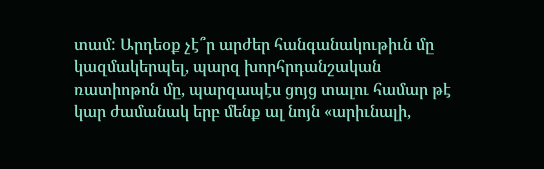տամ: Արդեօք չէ՞ր արժեր հանգանակութիւն մը կազմակերպել, պարզ խորհրդանշական ռատիոթոն մը, պարզապէս ցոյց տալու համար թէ կար ժամանակ երբ մենք ալ նոյն «արիւնալի,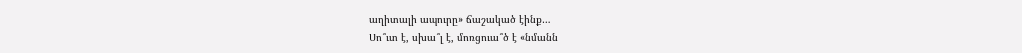աղիտալի ապուրը» ճաշակած էինք…
Սո՞ւտ է, սխա՞լ է, մոռցուա՞ծ է «նմանն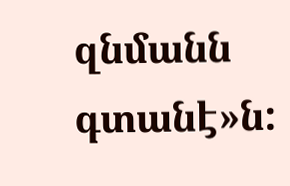զնմանն գտանէ»ն: